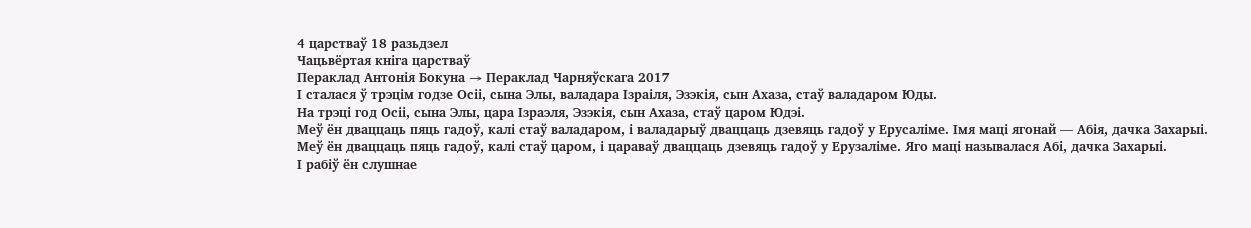4 царстваў 18 разьдзел
Чацьвёртая кніга царстваў
Пераклад Антонія Бокуна → Пераклад Чарняўскага 2017
І сталася ў трэцім годзе Осіі, сына Элы, валадара Ізраіля, Эзэкія, сын Ахаза, стаў валадаром Юды.
На трэці год Осіі, сына Элы, цара Ізраэля, Эзэкія, сын Ахаза, стаў царом Юдэі.
Меў ён дваццаць пяць гадоў, калі стаў валадаром, і валадарыў дваццаць дзевяць гадоў у Ерусаліме. Імя маці ягонай — Абія, дачка Захарыі.
Меў ён дваццаць пяць гадоў, калі стаў царом, і цараваў дваццаць дзевяць гадоў у Ерузаліме. Яго маці называлася Абі, дачка Захарыі.
І рабіў ён слушнае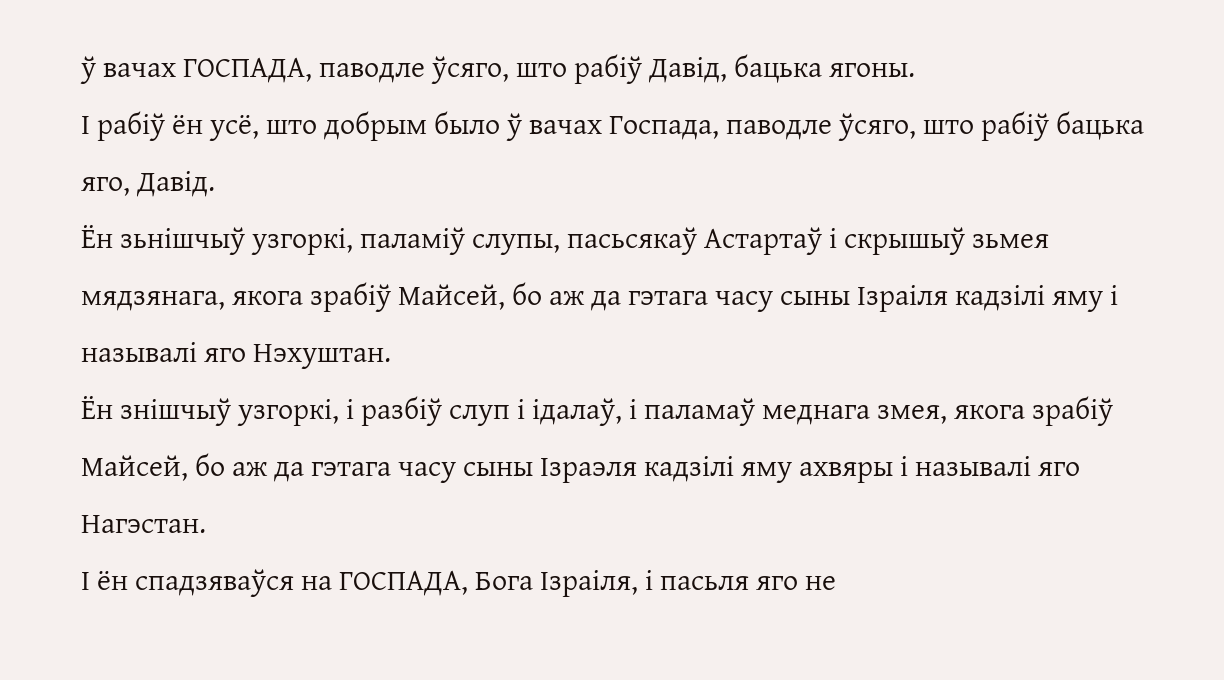ў вачах ГОСПАДА, паводле ўсяго, што рабіў Давід, бацька ягоны.
І рабіў ён усё, што добрым было ў вачах Госпада, паводле ўсяго, што рабіў бацька яго, Давід.
Ён зьнішчыў узгоркі, паламіў слупы, пасьсякаў Астартаў і скрышыў зьмея мядзянага, якога зрабіў Майсей, бо аж да гэтага часу сыны Ізраіля кадзілі яму і называлі яго Нэхуштан.
Ён знішчыў узгоркі, і разбіў слуп і ідалаў, і паламаў меднага змея, якога зрабіў Майсей, бо аж да гэтага часу сыны Ізраэля кадзілі яму ахвяры і называлі яго Нагэстан.
І ён спадзяваўся на ГОСПАДА, Бога Ізраіля, і пасьля яго не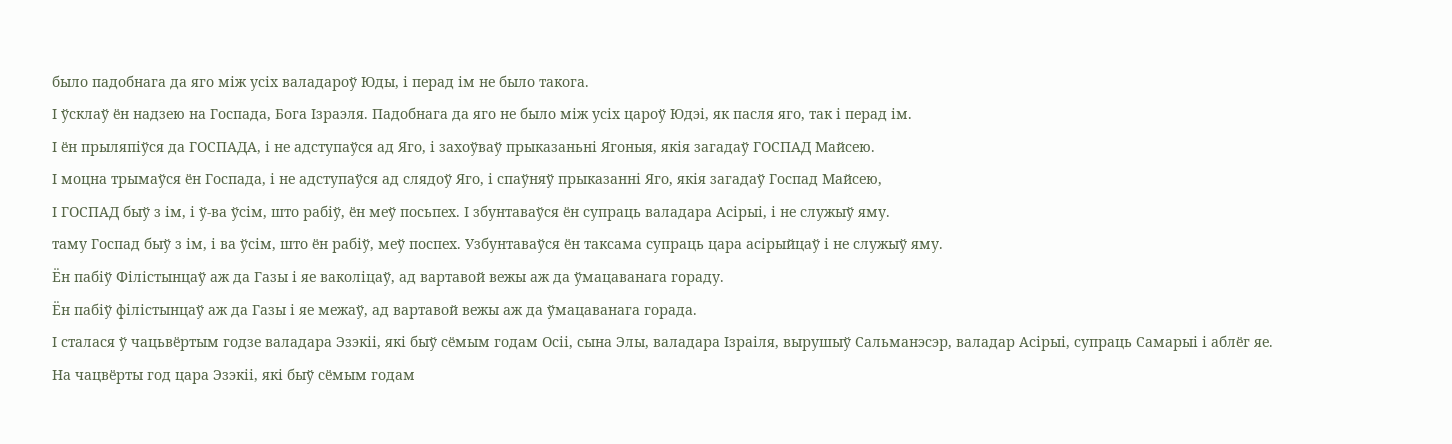было падобнага да яго між усіх валадароў Юды, і перад ім не было такога.
І ўсклаў ён надзею на Госпада, Бога Ізраэля. Падобнага да яго не было між усіх цароў Юдэі, як пасля яго, так і перад ім.
І ён прыляпіўся да ГОСПАДА, і не адступаўся ад Яго, і захоўваў прыказаньні Ягоныя, якія загадаў ГОСПАД Майсею.
І моцна трымаўся ён Госпада, і не адступаўся ад слядоў Яго, і спаўняў прыказанні Яго, якія загадаў Госпад Майсею,
І ГОСПАД быў з ім, і ў-ва ўсім, што рабіў, ён меў посьпех. І збунтаваўся ён супраць валадара Асірыі, і не служыў яму.
таму Госпад быў з ім, і ва ўсім, што ён рабіў, меў поспех. Узбунтаваўся ён таксама супраць цара асірыйцаў і не служыў яму.
Ён пабіў Філістынцаў аж да Газы і яе ваколіцаў, ад вартавой вежы аж да ўмацаванага гораду.
Ён пабіў філістынцаў аж да Газы і яе межаў, ад вартавой вежы аж да ўмацаванага горада.
І сталася ў чацьвёртым годзе валадара Эзэкіі, які быў сёмым годам Осіі, сына Элы, валадара Ізраіля, вырушыў Сальманэсэр, валадар Асірыі, супраць Самарыі і аблёг яе.
На чацвёрты год цара Эзэкіі, які быў сёмым годам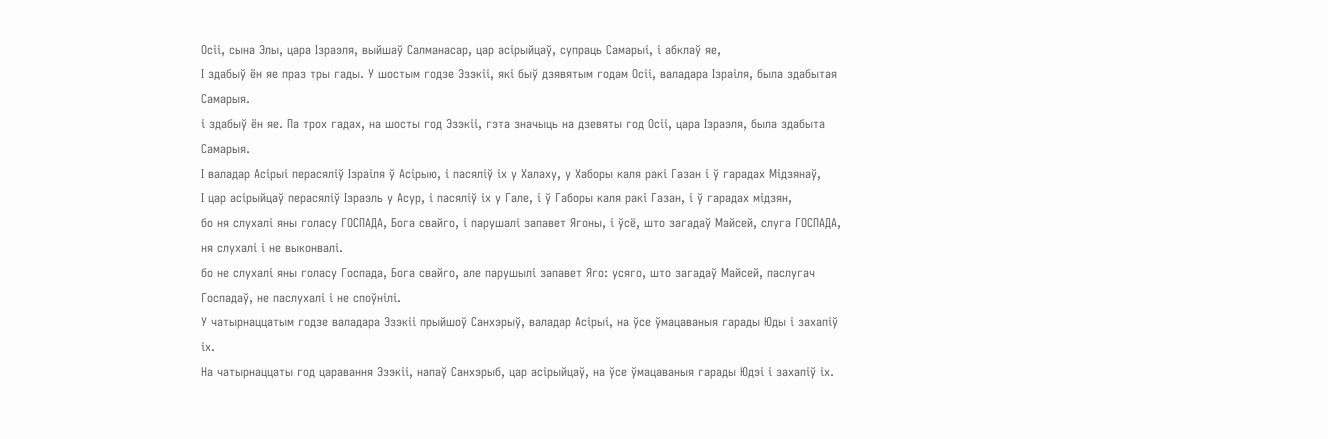Осіі, сына Элы, цара Ізраэля, выйшаў Салманасар, цар асірыйцаў, супраць Самарыі, і абклаў яе,
І здабыў ён яе праз тры гады. У шостым годзе Эзэкіі, які быў дзявятым годам Осіі, валадара Ізраіля, была здабытая Самарыя.
і здабыў ён яе. Па трох гадах, на шосты год Эзэкіі, гэта значыць на дзевяты год Осіі, цара Ізраэля, была здабыта Самарыя.
І валадар Асірыі перасяліў Ізраіля ў Асірыю, і пасяліў іх у Халаху, у Хаборы каля ракі Газан і ў гарадах Мідзянаў,
І цар асірыйцаў перасяліў Ізраэль у Асур, і пасяліў іх у Гале, і ў Габоры каля ракі Газан, і ў гарадах мідзян,
бо ня слухалі яны голасу ГОСПАДА, Бога свайго, і парушалі запавет Ягоны, і ўсё, што загадаў Майсей, слуга ГОСПАДА, ня слухалі і не выконвалі.
бо не слухалі яны голасу Госпада, Бога свайго, але парушылі запавет Яго: усяго, што загадаў Майсей, паслугач Госпадаў, не паслухалі і не споўнілі.
У чатырнаццатым годзе валадара Эзэкіі прыйшоў Санхэрыў, валадар Асірыі, на ўсе ўмацаваныя гарады Юды і захапіў іх.
На чатырнаццаты год царавання Эзэкіі, напаў Санхэрыб, цар асірыйцаў, на ўсе ўмацаваныя гарады Юдэі і захапіў іх.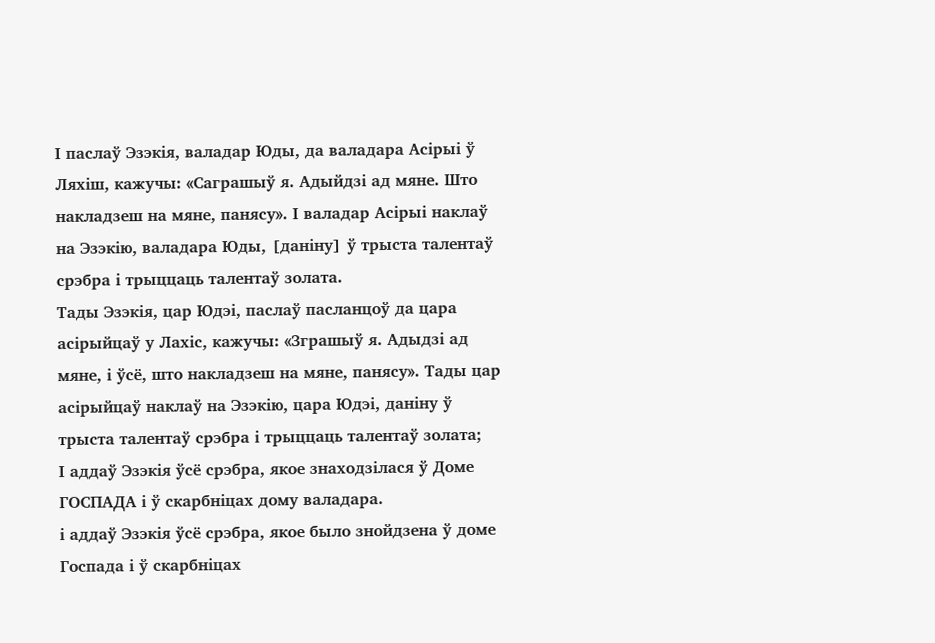І паслаў Эзэкія, валадар Юды, да валадара Асірыі ў Ляхіш, кажучы: «Саграшыў я. Адыйдзі ад мяне. Што накладзеш на мяне, панясу». І валадар Асірыі наклаў на Эзэкію, валадара Юды, [даніну] ў трыста талентаў срэбра і трыццаць талентаў золата.
Тады Эзэкія, цар Юдэі, паслаў пасланцоў да цара асірыйцаў у Лахіс, кажучы: «Зграшыў я. Адыдзі ад мяне, і ўсё, што накладзеш на мяне, панясу». Тады цар асірыйцаў наклаў на Эзэкію, цара Юдэі, даніну ў трыста талентаў срэбра і трыццаць талентаў золата;
І аддаў Эзэкія ўсё срэбра, якое знаходзілася ў Доме ГОСПАДА і ў скарбніцах дому валадара.
і аддаў Эзэкія ўсё срэбра, якое было знойдзена ў доме Госпада і ў скарбніцах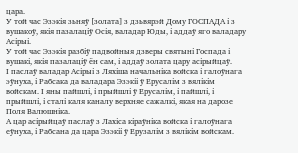цара.
У той час Эзэкія зьняў [золата] з дзьвярэй Дому ГОСПАДА і з вушакоў, якія пазалаціў Осія, валадар Юды, і аддаў яго валадару Асірыі.
У той час Эзэкія разбіў падвойныя дзверы святыні Госпада і вушакі, якія пазалаціў ён сам, і аддаў золата цару асірыйцаў.
І паслаў валадар Асірыі з Ляхіша начальніка войска і галоўнага эўнуха, і Рабсака да валадара Эзэкіі ў Ерусалім з вялікім войскам. І яны пайшлі, і прыйшлі ў Ерусалім, і пайшлі, і прыйшлі, і сталі каля каналу верхняе сажалкі, якая на дарозе Поля Валюшніка.
А цар асірыйцаў паслаў з Лахіса кіраўніка войска і галоўнага еўнуха, і Рабсана да цара Эзэкіі ў Ерузалім з вялікім войскам.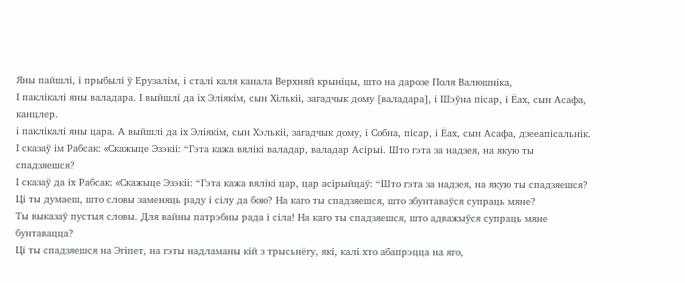Яны пайшлі, і прыбылі ў Ерузалім, і сталі каля канала Верхняй крыніцы, што на дарозе Поля Валюшніка,
І паклікалі яны валадара. І выйшлі да іх Эліякім, сын Хількіі, загадчык дому [валадара], і Шэўна пісар, і Ёах, сын Асафа, канцлер.
і паклікалі яны цара. А выйшлі да іх Эліякім, сын Хэлькіі, загадчык дому, і Собна, пісар, і Ёах, сын Асафа, дзееапісальнік.
І сказаў ім Рабсак: «Скажыце Эзэкіі: “Гэта кажа вялікі валадар, валадар Асірыі. Што гэта за надзея, на якую ты спадзяешся?
І сказаў да іх Рабсак: «Скажыце Эзэкіі: “Гэта кажа вялікі цар, цар асірыйцаў: “Што гэта за надзея, на якую ты спадзяешся?
Ці ты думаеш, што словы заменяць раду і сілу да бою? На каго ты спадзяешся, што збунтаваўся супраць мяне?
Ты выказаў пустыя словы. Для вайны патрэбны рада і сіла! На каго ты спадзяешся, што адважыўся супраць мяне бунтавацца?
Ці ты спадзяешся на Эгіпет, на гэты надламаны кій з трысьнёгу, які, калі хто абапрэцца на яго,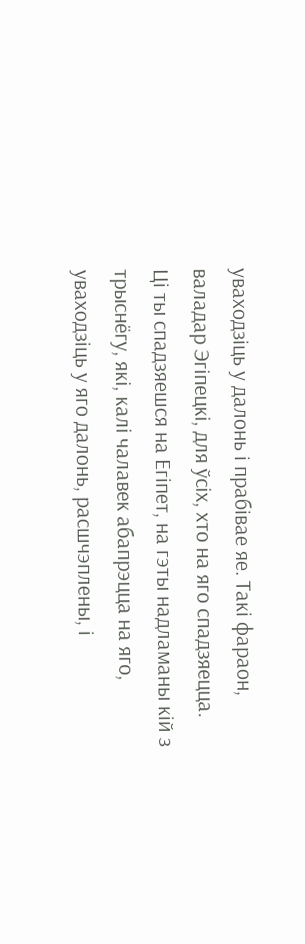уваходзіць у далонь і прабівае яе. Такі фараон, валадар Эгіпецкі, для ўсіх, хто на яго спадзяецца.
Ці ты спадзяешся на Егіпет, на гэты надламаны кій з трыснёгу, які, калі чалавек абапрэцца на яго, уваходзіць у яго далонь, расшчэплены, і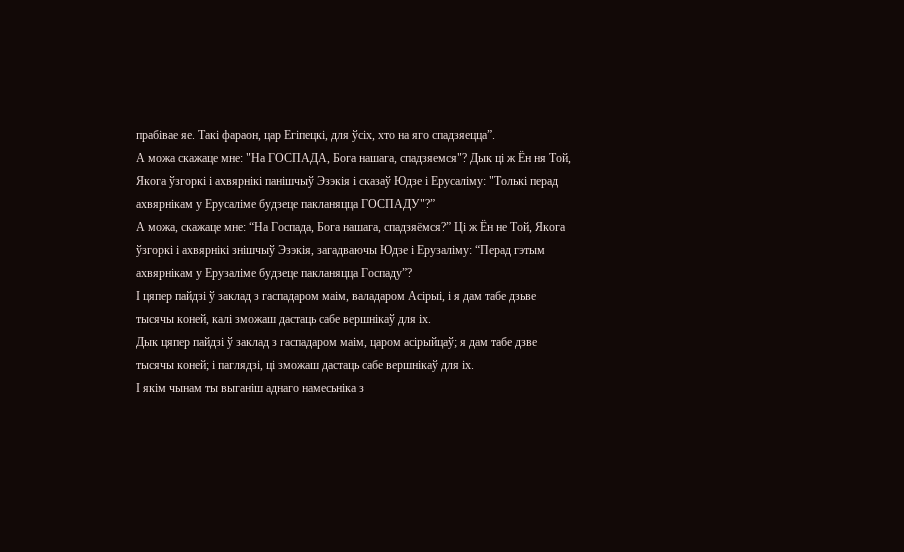прабівае яе. Такі фараон, цар Егіпецкі, для ўсіх, хто на яго спадзяецца”.
А можа скажаце мне: "На ГОСПАДА, Бога нашага, спадзяемся"? Дык ці ж Ён ня Той, Якога ўзгоркі і ахвярнікі панішчыў Эзэкія і сказаў Юдзе і Ерусаліму: "Толькі перад ахвярнікам у Ерусаліме будзеце пакланяцца ГОСПАДУ"?”
А можа, скажаце мне: “На Госпада, Бога нашага, спадзяёмся?” Ці ж Ён не Той, Якога ўзгоркі і ахвярнікі знішчыў Эзэкія, загадваючы Юдзе і Ерузаліму: “Перад гэтым ахвярнікам у Ерузаліме будзеце пакланяцца Госпаду”?
І цяпер пайдзі ў заклад з гаспадаром маім, валадаром Асірыі, і я дам табе дзьве тысячы коней, калі зможаш дастаць сабе вершнікаў для іх.
Дык цяпер пайдзі ў заклад з гаспадаром маім, царом асірыйцаў; я дам табе дзве тысячы коней; і паглядзі, ці зможаш дастаць сабе вершнікаў для іх.
І якім чынам ты выганіш аднаго намесьніка з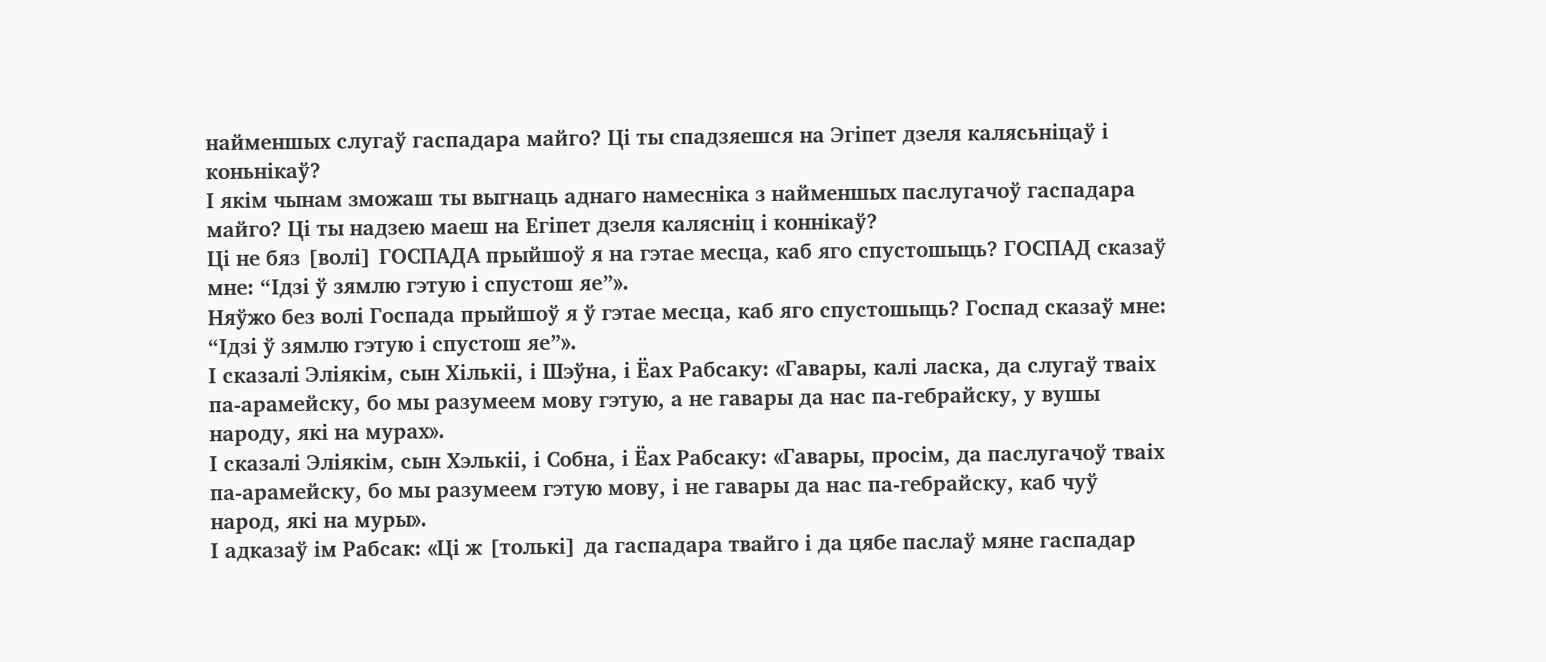найменшых слугаў гаспадара майго? Ці ты спадзяешся на Эгіпет дзеля калясьніцаў і коньнікаў?
І якім чынам зможаш ты выгнаць аднаго намесніка з найменшых паслугачоў гаспадара майго? Ці ты надзею маеш на Егіпет дзеля калясніц і коннікаў?
Ці не бяз [волі] ГОСПАДА прыйшоў я на гэтае месца, каб яго спустошыць? ГОСПАД сказаў мне: “Ідзі ў зямлю гэтую і спустош яе”».
Няўжо без волі Госпада прыйшоў я ў гэтае месца, каб яго спустошыць? Госпад сказаў мне: “Ідзі ў зямлю гэтую і спустош яе”».
І сказалі Эліякім, сын Хількіі, і Шэўна, і Ёах Рабсаку: «Гавары, калі ласка, да слугаў тваіх па-арамейску, бо мы разумеем мову гэтую, а не гавары да нас па-гебрайску, у вушы народу, які на мурах».
І сказалі Эліякім, сын Хэлькіі, і Собна, і Ёах Рабсаку: «Гавары, просім, да паслугачоў тваіх па-арамейску, бо мы разумеем гэтую мову, і не гавары да нас па-гебрайску, каб чуў народ, які на муры».
І адказаў ім Рабсак: «Ці ж [толькі] да гаспадара твайго і да цябе паслаў мяне гаспадар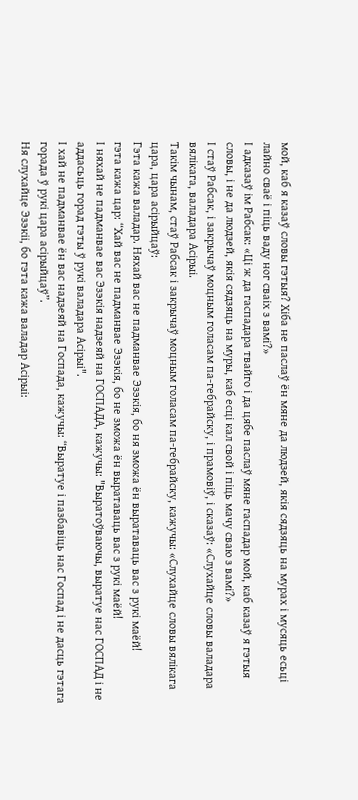мой, каб я казаў словы гэтыя? Хіба не паслаў ён мяне да людзей, якія сядзяць на мурах і мусяць есьці лайно сваё і піць ваду ног сваіх з вамі?»
І адказаў ім Рабсак: «Ці ж да гаспадара твайго і да цябе паслаў мяне гаспадар мой, каб казаў я гэтыя словы, і не да людзей, якія сядзяць на муры, каб есці кал свой і піць мачу сваю з вамі?»
І стаў Рабсак, і закрычаў моцным голасам па-гебрайску, і прамовіў, і сказаў: «Слухайце словы валадара вялікага, валадара Асірыі.
Такім чынам, стаў Рабсак і закрычаў моцным голасам па-гебрайску, кажучы: «Слухайце словы вялікага цара, цара асірыйцаў:
Гэта кажа валадар. Няхай вас не падманвае Эзэкія, бо ня зможа ён выратаваць вас з рукі маёй!
гэта кажа цар: “Хай вас не падманвае Эзэкія, бо не зможа ён выратаваць вас з рукі маёй!
І няхай не падманвае вас Эзэкія надзеяй на ГОСПАДА, кажучы: "Выратоўваючы, выратуе нас ГОСПАД і не аддасьць горад гэты ў рукі валадара Асірыі".
І хай не падманвае ён вас надзеяй на Госпада, кажучы: “Выратуе і пазбавіць нас Госпад і не дасць гэтага горада ў рукі цара асірыйцаў”.
Ня слухайце Эзэкіі, бо гэта кажа валадар Асірыі: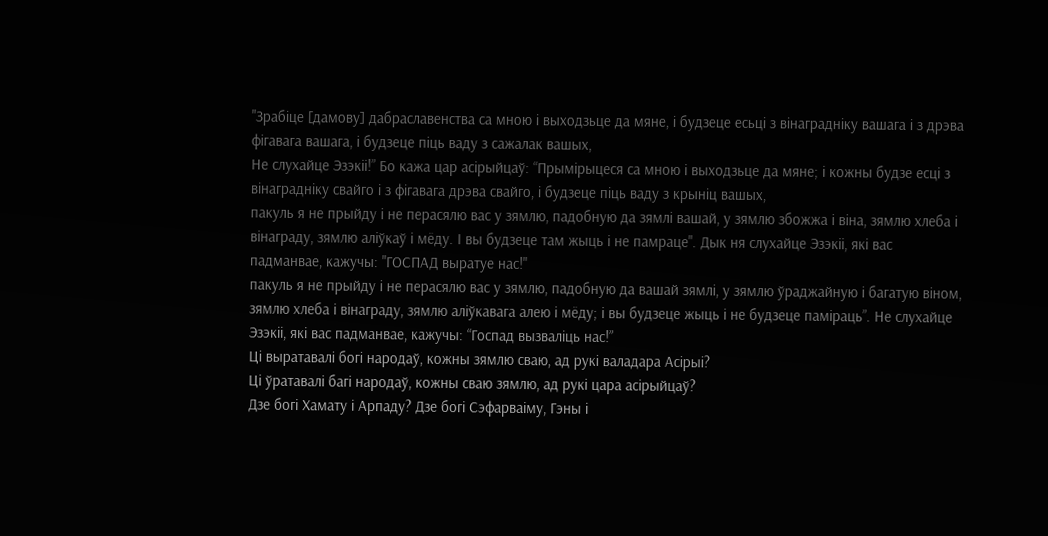"Зрабіце [дамову] дабраславенства са мною і выходзьце да мяне, і будзеце есьці з вінаградніку вашага і з дрэва фігавага вашага, і будзеце піць ваду з сажалак вашых,
Не слухайце Эзэкіі!” Бо кажа цар асірыйцаў: “Прымірыцеся са мною і выходзьце да мяне; і кожны будзе есці з вінаградніку свайго і з фігавага дрэва свайго, і будзеце піць ваду з крыніц вашых,
пакуль я не прыйду і не перасялю вас у зямлю, падобную да зямлі вашай, у зямлю збожжа і віна, зямлю хлеба і вінаграду, зямлю аліўкаў і мёду. І вы будзеце там жыць і не памраце". Дык ня слухайце Эзэкіі, які вас падманвае, кажучы: "ГОСПАД выратуе нас!"
пакуль я не прыйду і не перасялю вас у зямлю, падобную да вашай зямлі, у зямлю ўраджайную і багатую віном, зямлю хлеба і вінаграду, зямлю аліўкавага алею і мёду; і вы будзеце жыць і не будзеце паміраць”. Не слухайце Эзэкіі, які вас падманвае, кажучы: “Госпад вызваліць нас!”
Ці выратавалі богі народаў, кожны зямлю сваю, ад рукі валадара Асірыі?
Ці ўратавалі багі народаў, кожны сваю зямлю, ад рукі цара асірыйцаў?
Дзе богі Хамату і Арпаду? Дзе богі Сэфарваіму, Гэны і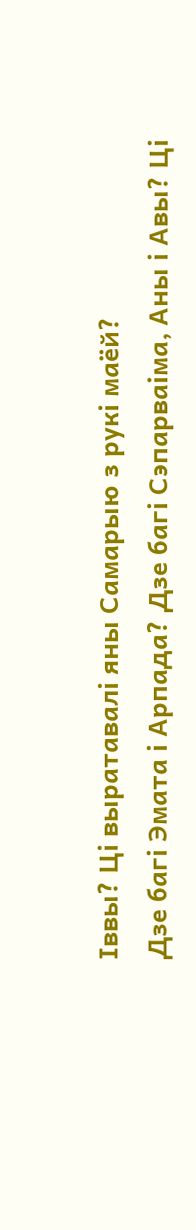Іввы? Ці выратавалі яны Самарыю з рукі маёй?
Дзе багі Эмата і Арпада? Дзе багі Сэпарваіма, Аны і Авы? Ці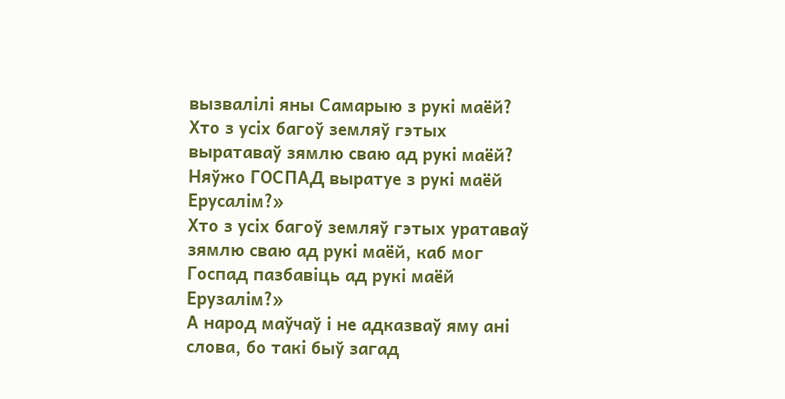вызвалілі яны Самарыю з рукі маёй?
Хто з усіх багоў земляў гэтых выратаваў зямлю сваю ад рукі маёй? Няўжо ГОСПАД выратуе з рукі маёй Ерусалім?»
Хто з усіх багоў земляў гэтых уратаваў зямлю сваю ад рукі маёй, каб мог Госпад пазбавіць ад рукі маёй Ерузалім?»
А народ маўчаў і не адказваў яму ані слова, бо такі быў загад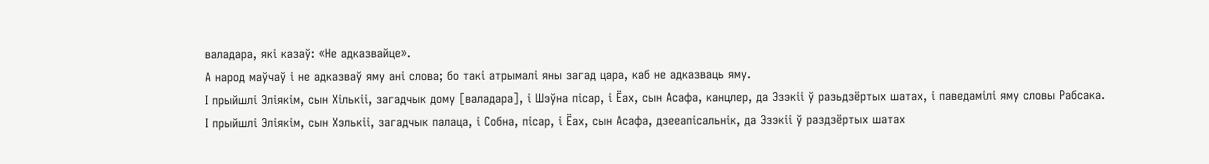валадара, які казаў: «Не адказвайце».
А народ маўчаў і не адказваў яму ані слова; бо такі атрымалі яны загад цара, каб не адказваць яму.
І прыйшлі Эліякім, сын Хількіі, загадчык дому [валадара], і Шэўна пісар, і Ёах, сын Асафа, канцлер, да Эзэкіі ў разьдзёртых шатах, і паведамілі яму словы Рабсака.
І прыйшлі Эліякім, сын Хэлькіі, загадчык палаца, і Собна, пісар, і Ёах, сын Асафа, дзееапісальнік, да Эзэкіі ў раздзёртых шатах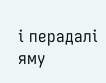і перадалі яму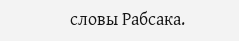словы Рабсака.